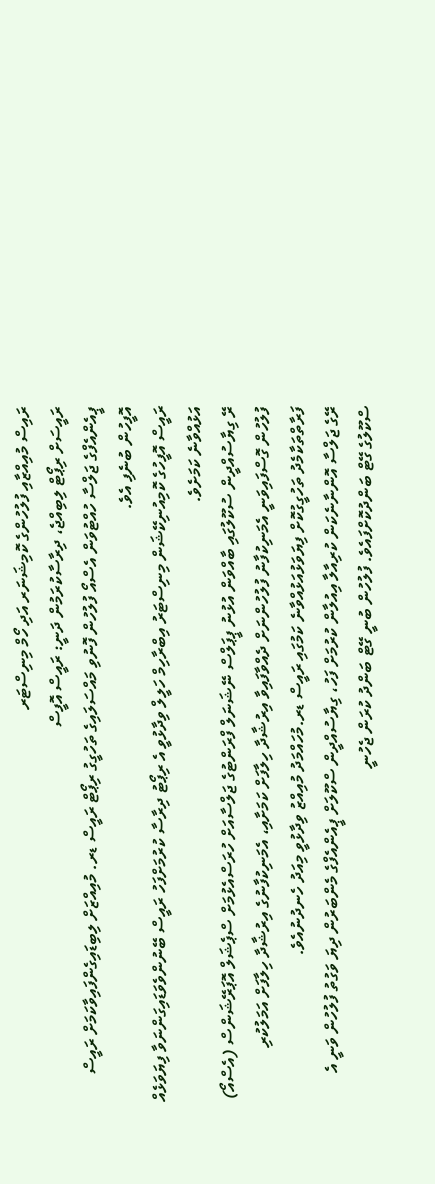ރައިސް މުއިއްޒާއި ފުލުހުންގެ ކޮމިޝަނަރ އަދި ހޯމް މިނިސްޓަރ
ރައީސަށް ރިޕޯޓް ލިބިއްޖެ، ދިރާސާކުރަމުން ދަނީ: ރައީސް އޮފީސް
ޕީއެންއެފްގެ ޖަލްސާ ހުއްޓުވަން އެސްއޯ ފުލުހުން ފޮނުވި މައްސަލައިގެ ތަހުގީގު ރިޕޯޓް ރައީސް ޑރ. މުއިއްޒަށް ލިބިޑައިގެންފައިވާކަމަށް ރައީސް އޮފީހުން ބުނެފި އެވެ.
ރައީސް އޮފީހުގެ ކޮމިއުނިކޭޝަން މިނިސްޓަރު އިބްރާހިމް ހަލީލް ވިދާޅުވީ އެ ރިޕޯޓު ދިރާސާ ކުރުމަށްފަހު ރައީސް ބޭނުންވެވަޑައިގަންނަވާ ފިޔަވަޅެއް އަޅުއްވާނެ ކަމަށެވެ.
ރޭ ގިޔާސުއްދީން ސުކޫލުގައި ބާއްވަން އުޅުނު ޕީޕަލްސް ނޭޝަނަލް ފްރަންޓުގެ ޖަލްސާއަށް ހުރަސްއެޅުމަށް ސްޕެޝަލް އޮޕަރޭޝަންސް (އެސްއޯ) ފުލުހުން ގޮސްފައިވަނީ އެމަނިކުފާނު ފުލުހުންނަށް ދެއްވާފައިވާ އިރުޝާދާ ހިލާފަށް ކަމަށާއި، އެމަނިކުފާނުގެ އިރުޝާދާ ހިލާފަށް އަމަލުކުރި ފަރާތްތަކާމެދު ތަހުގީގުކޮށް ފިޔަވަޅުއަޅުއްވާނެ ކަމުގައި ރައީސް ޑރ.މުހައްމަދު މުއިއްޒު ވިދާޅުވީ މިއަދު ހެނދުނުއެވެ.
ރޭގެ ޖަލްސާ އޮންނާނެކަން ކުރިއާލާ އިއުލާން ކުރުމަށް ފަހު، ގިޔާސުއްދީން ސްކޫލަށް ޕީއެންއެފްގެ މެންބަރުން ދިޔަ ވަގުތު ފުލުހުން ވަނީ އެ ސްކޫލުގެ ގޭޓް ބަންދުކޮށްފައެވެ. ފުލުހުން ބުނީ ގޭޓް ބަންދު ކުރަން ޖެހުނީ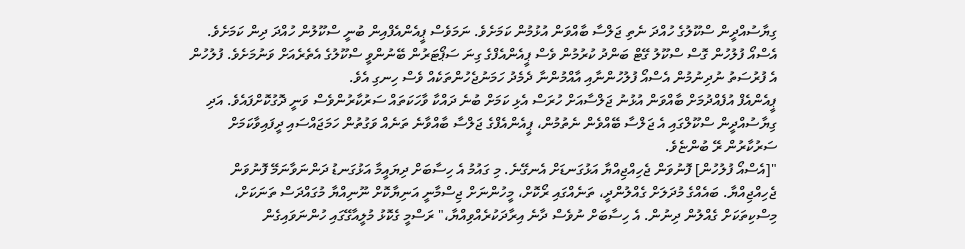ގިޔާސުއްދީން ސްކޫލުގެ ހުއްދަ ނެތި ޖަލްސާ ބާއްވަން އުޅުމުން ކަމަށެވެ. ނަމަވެސް ޕީއެންއެފްއިން ބުނީ ސްކޫލުން ހުއްދަ ދިން ކަމަށެވެ.
އެސްއޯ ފުލުހުން ގޮސް ސްކޫލު ގޭޓް ބަންދު ކުރުމުން ވެސް ޕީއެންއެފްގެ ގިނަ ސަޕޯޓަރުން ބޭނުންވީ ސްކޫލުގެ އެތެރެއަށް ވަނުމަށެވެ. ފުލުހުން އެ ފުރުސަތު ނުދިނުމުން އެސްއޯ ފުލުހުންނާއި އާއްމުންނާ ދެމެދު ހަމަނުޖެހުންތަކެއް ވެސް ހިނގި އެވެ.
ޕީއެންއެފް އުފެއްދުމަށް ބާއްވަން އުޅުނު ޖަލްސާއަށް ހުރަސް އެޅި ކަމަށް ބުނެ ދައްކާ ވާހަކަތައް ސަރުކާރުންވެސް ވަނީ ދޮގުކޮށްފައެވެ. އަދި ގިޔާސުއްދީން ސްކޫލްގައި އެ ޖަލްސާ ބޭއްވެން ނެތުމުން، ޕީއެންއެފްގެ ޖަލްސާ ބާއްވާނެ ތަނެއް ވަގުތުން ހަމަޖައްސައި ދީފައިވާކަމަށް ސަރުކާރުން ރޭ ބުންޏެވެ.
"[އެސްއޯ ފުލުހުން] ފޮނުވަން ޖެހިއްޖިއްޔާ އަޅުގަނޑަށް އެނގޭނެ. މި ގައުމު އެ ހިސާބަށް ދިޔައީމާ އަޅުގަނޑު ދަންނަވާނަމޭ ފޮނުވަން ޖެހިއްޖިއްޔާ. ބައެއްގެ މުދަލަށް ގެއްލުންދީ، ތަނެއްގައި ރޯކޮށް، މީހުންނަށް ޖިސްމާނީ އަނިޔާކޮށް ނޫނިއްޔާ މުގައްދަސް ތަނަކަށް، މިސްކިތަކަށް ގެއްލުން ދިނުން. އެ ހިސާބަށް ނުވެސް ދާނެ އިރާދަކުރެއްވިއްޔާ،" ރަސްމީ ގެކޮޅު މުލީއާގޭގައި ހުންނަވައިގެން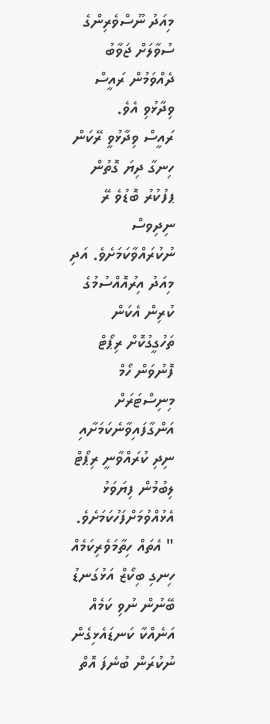މިއަދު ނޫސްވެރިންގެ ސުވާލަށް ޖަވާބު ދެއްވަމުން ރައީސް ވިދާޅުވި އެވެ.
ރައީސް ވިދާޅުވީ ރޭކަން ހިނގާ ދިޔަ ގޮތުން ޕފުކުރު ބޮޑުވެ ރޭ ނިދިވސް ނުކުރައްވާކަމަށެވެ. އަދި މިއަދު އިރުއޮއްސުމުގެ ކުރިން އެކަން ތަހުގީގުކޮށް ރިޕޯޓް ފޮނުވަން ހޯމް މިނިސްޓަރަށް އަންގާފައިވާނެކަމަށާއި ނިދި ކުރައްވާނީ ރިޕޯޓް ލިބުމުން ފިޔަވަޅު އެޅުއްވުމަށްފަހުކަމަށެވެ.
" އެތައް ހިތާމަވެރިކަމެއް ހިނގި ބިކޯޒް އަޅުގަނޑު ބޭނުން ނުވި ކަމެއް އަނެއްކާ ކަނޑައެޅިގެން ނުކުރަން ބުނެފަ އޮތް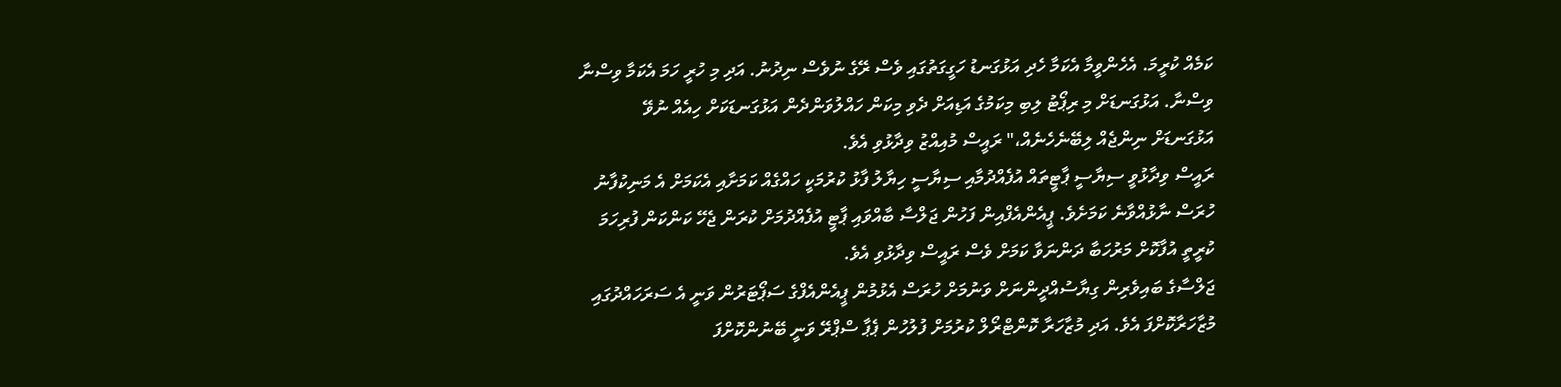ކަމެއް ކުރީމަ. އެހެންވީމާ އެކަމާ ހެދި އަޅުގަނޑު ހަގީގަތުގައި ވެސް ރޭގެ ނުވެސް ނިދުނު. އަދި މި ހުރީ ހަމަ އެކަމާ ވިސްނާ ވިސްނާ. އަޅުގަނޑަށް މި ރިޕޯޓު ލިބި މިކަމުގެ އަޑިއަށް ދެވި މިކަން ހައްލުވަންދެން އަޅުގަނޑަކަށް ހިއެއް ނުވޭ އަޅުގަނޑަށް ނިންޖެއް ލިބޭނެހެނެއް،" ރައީސް މުއިއްޒު ވިދާޅުވި އެވެ.
ރައީސް ވިދާޅުވީ ސިޔާސީ ޕާޓީތައް އުފެއްދުމާއި ސިޔާސީ ހިޔާލު ފާޅު ކުރުމަކީ ހައްގެއް ކަމަށާއި އެކަމަށް އެ މަނިކުފާނު ހުރަސް ނާޅުއްވާނެ ކަމަށެވެ. ޕީއެންއެފްއިން ފަހުން ޖަލްސާ ބާއްވައި ޕާޓީ އުފެއްދުމަށް ކުރަން ޖެހޭ ކަންކަން ފުރިހަމަ ކުރީތީ އުފާކޮށް މަރުހަބާ ދަންނަވާ ކަމަށް ވެސް ރައީސް ވިދާޅުވި އެވެ.
ޖަލްސާގެ ބައިވެރިން ގިޔާސުއްދީންނަށް ވަނުމަށް ހުރަސް އެޅުމުން ޕީއެންއެފްގެ ސަޕޯޓަރުން ވަނީ އެ ސަރަހައްދުގައި މުޒާހަރާކޮށްފަ އެވެ. އަދި މުޒާހަރާ ކޮންޓްރޯލް ކުރުމަށް ފުލުހުން ޕެޕާ ސްޕްރޭ ވަނީ ބޭނުންކޮށްފަ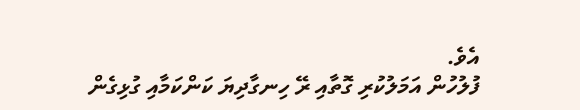އެވެ.
ފުލުހުން އަމަލުކުރި ގޮތާއި ރޭ ހިނގާދިޔަ ކަންކަމާއި ގުޅިގެން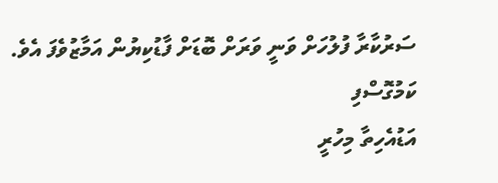ސަރުކާރާ ފުލުހަށް ވަނީ ވަރަށް ބޮޑަށް ފާޑުކިޔުން އަމާޒުވެފަ އެވެ.
ކަމުގޮސްފި
އަޑުއެހިތާ މިހުރީ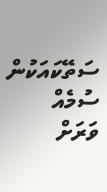ސަތޭކައަކުން ސުމެއް
ވަރަށް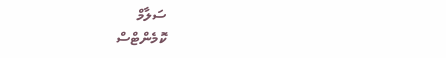ސަލާމް
ކޮމެންޓްސް